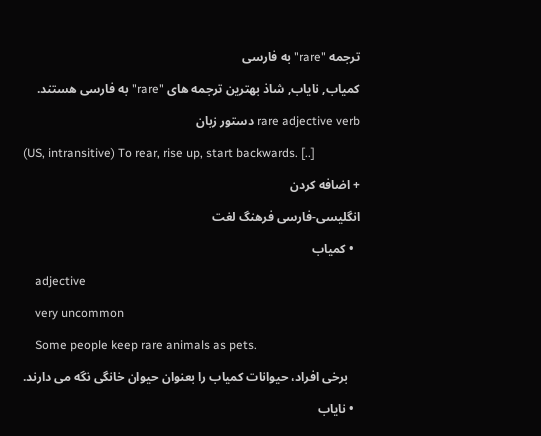ترجمه "rare" به فارسی

کمیاب, نایاب, شاذ بهترین ترجمه های "rare" به فارسی هستند.

rare adjective verb دستور زبان

(US, intransitive) To rear, rise up, start backwards. [..]

+ اضافه کردن

انگلیسی-فارسی فرهنگ لغت

  • کمیاب

    adjective

    very uncommon

    Some people keep rare animals as pets.

    برخی افراد، حیوانات کمیاب را بعنوان حیوان خانگی نگه می دارند.

  • نایاب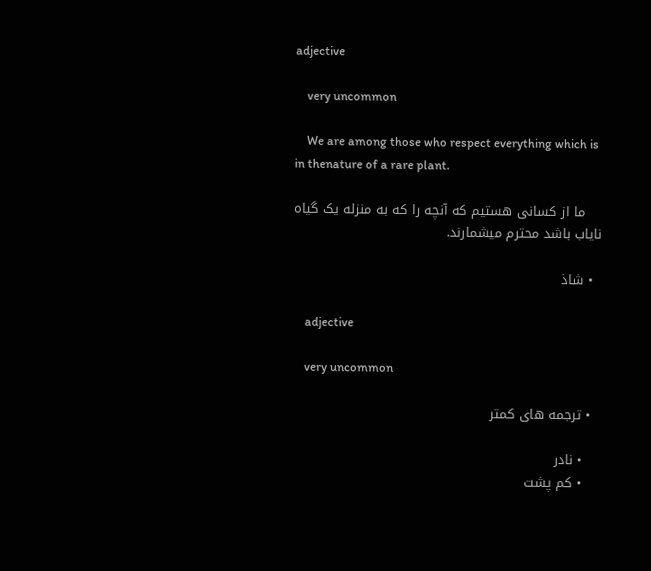adjective

    very uncommon

    We are among those who respect everything which is in thenature of a rare plant.

    ما از کسانی هستیم که آنچه را که به منزله یک گیاه نایاب باشد محترم میشمارند.

  • شاذ

    adjective

    very uncommon

  • ترجمه های کمتر

    • نادر
    • کم پشت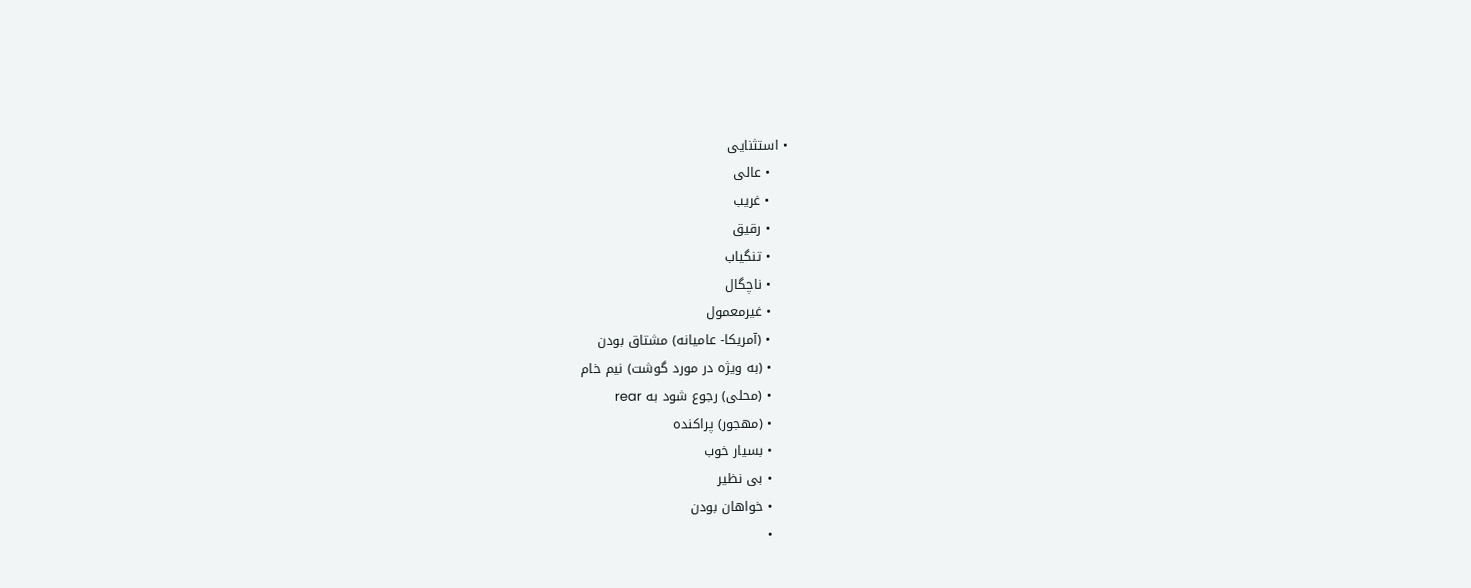• استثنایی
    • عالی
    • غریب
    • رقیق
    • تنگیاب
    • ناچگال
    • غیرمعمول
    • (آمریکا- عامیانه) مشتاق بودن
    • (به ویژه در مورد گوشت) نیم خام
    • (محلی) رجوع شود به rear
    • (مهجور) پراکنده
    • بسیار خوب
    • بی نظیر
    • خواهان بودن
    •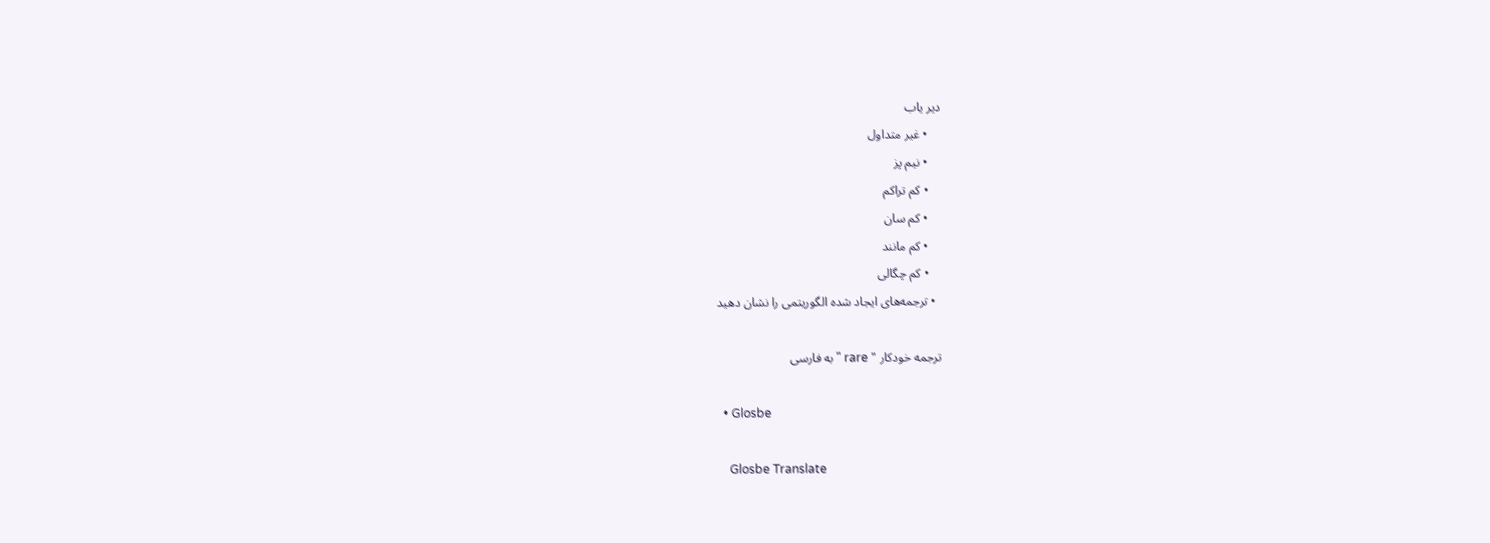دیر یاب
    • غیر متداول
    • نیم پز
    • کم تراکم
    • کم سان
    • کم مانند
    • کم چگالی
  • ترجمه‌های ایجاد شده الگوریتمی را نشان دهید

ترجمه خودکار " rare " به فارسی

  • Glosbe

    Glosbe Translate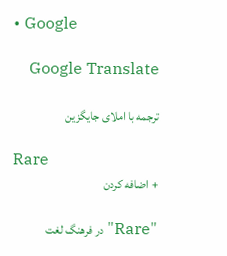• Google

    Google Translate

ترجمه با املای جایگزین

Rare
+ اضافه کردن

"Rare" در فرهنگ لغت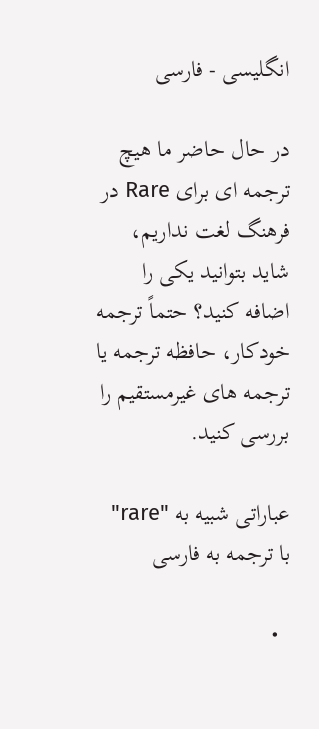انگلیسی - فارسی

در حال حاضر ما هیچ ترجمه ای برای Rare در فرهنگ لغت نداریم، شاید بتوانید یکی را اضافه کنید؟ حتماً ترجمه خودکار، حافظه ترجمه یا ترجمه های غیرمستقیم را بررسی کنید.

عباراتی شبیه به "rare" با ترجمه به فارسی

  •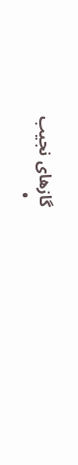گازهای نجیب
  •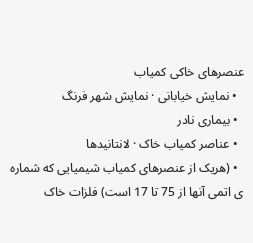عنصرهای خاکی کمیاب
  • نمایش خیابانی · نمایش شهر فرنگ
  • بیماری نادر
  • عناصر کمیاب خاک · لانتانيدها
  • (هریک از عنصرهای کمیاب شیمیایی که شماره ی اتمی آنها از 75 تا 17 است) فلزات خاک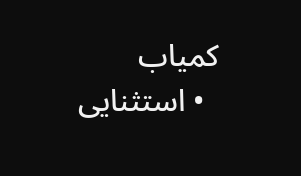کمیاب
  • استثنایی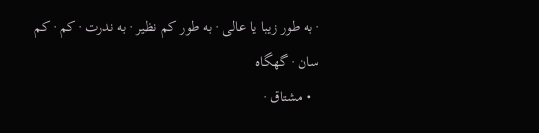· به طور زیبا یا عالی · به طور کم نظیر · به ندرت · کم · کم سان · گهگاه
  • مشتاق ·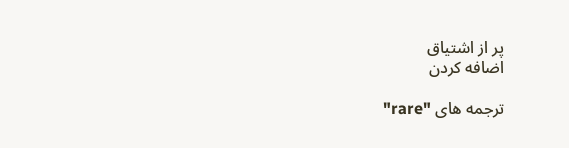پر از اشتیاق
اضافه کردن

ترجمه های "rare"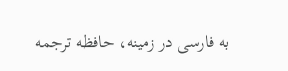به فارسی در زمینه، حافظه ترجمه